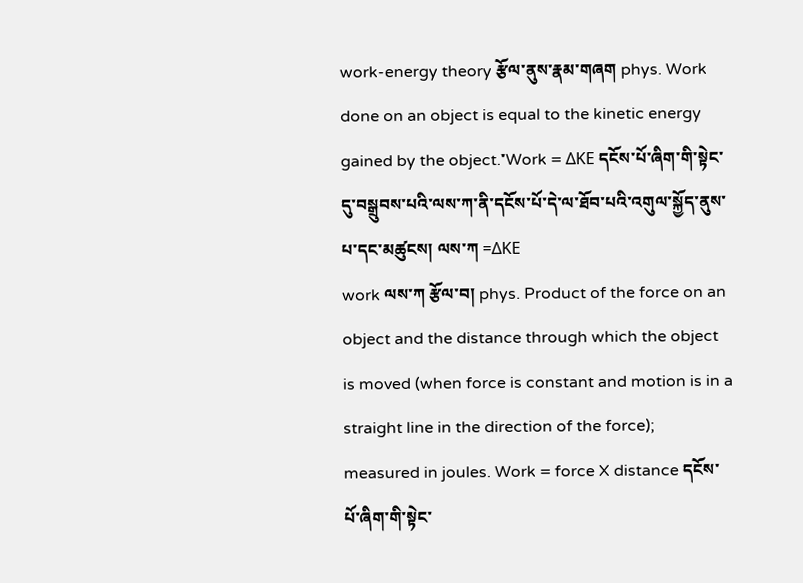work-energy theory རྩོལ་ནུས་རྣམ་གཞག phys. Work done on an object is equal to the kinetic energy gained by the object.་Work = ΔKE དངོས་པོ་ཞིག་གི་སྟེང་དུ་བསྒྲུབས་པའི་ལས་ཀ་ནི་དངོས་པོ་དེ་ལ་ཐོབ་པའི་འགུལ་སྐྱོད་ནུས་པ་དང་མཚུངས། ལས་ཀ =ΔKE
work ལས་ཀ རྩོལ་བ། phys. Product of the force on an object and the distance through which the object is moved (when force is constant and motion is in a straight line in the direction of the force); measured in joules. Work = force X distance དངོས་པོ་ཞིག་གི་སྟེང་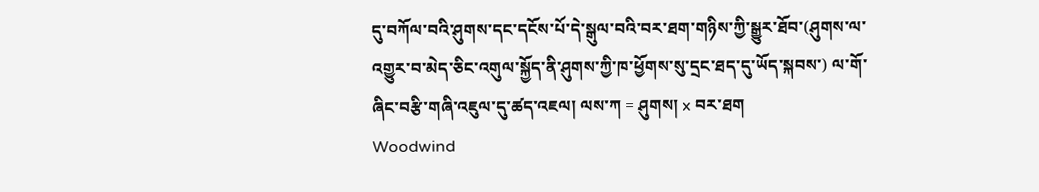དུ་བཀོལ་བའི་ཤུགས་དང་དངོས་པོ་དེ་སྒུལ་བའི་བར་ཐག་གཉིས་ཀྱི་སྒྱུར་ཐོབ་(ཤུགས་ལ་འགྱུར་བ་མེད་ཅིང་འགུལ་སྐྱོད་ནི་ཤུགས་ཀྱི་ཁ་ཕྱོགས་སུ་དྲང་ཐད་དུ་ཡོད་སྐབས་) ལ་གོ་ཞིང་བརྩི་གཞི་འཇུལ་དུ་ཚད་འཇལ། ལས་ཀ = ཤུགས། x བར་ཐག
Woodwind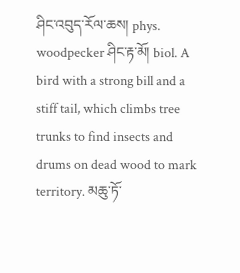ཤིང་འབུད་རོལ་ཆས། phys.
woodpecker ཤིང་རྟ་མོ། biol. A bird with a strong bill and a stiff tail, which climbs tree trunks to find insects and drums on dead wood to mark territory. མཆུ་ཏོ་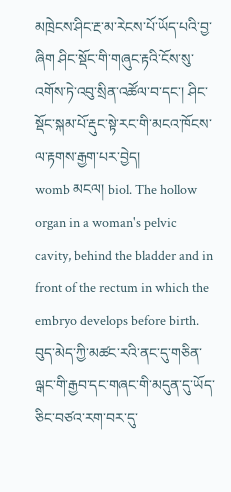མཁྲེངས་ཤིང་རྔ་མ་རེངས་པོ་ཡོད་པའི་བྱ་ཞིག ཤིང་སྡོང་གི་གཞུང་རྟའི་ངོས་སུ་འགོས་ཏེ་འབུ་སྲིན་འཚོལ་བ་དང་། ཤིང་སྡོང་སྐམ་པོ་རྡུང་སྟེ་རང་གི་མངའ་ཁོངས་ལ་རྟགས་རྒྱག་པར་བྱེད།
womb མངལ། biol. The hollow organ in a woman's pelvic cavity, behind the bladder and in front of the rectum in which the embryo develops before birth. བུད་མེད་ཀྱི་མཚང་རའི་ནང་དུ་གཅིན་ལྒང་གི་རྒྱབ་དང་གཞང་གི་མདུན་དུ་ཡོད་ཅིང་བཙའ་རག་བར་དུ་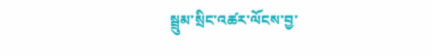སྦྲུམ་སྲིང་འཚར་ལོངས་བྱ་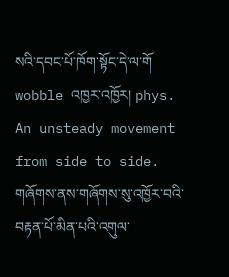སའི་དབང་པོ་ཁོག་སྟོང་དེ་ལ་གོ
wobble འཁྱར་འཁྱོར། phys. An unsteady movement from side to side. གཞོགས་ནས་གཞོགས་སུ་འཁྱོར་བའི་བརྟན་པོ་མིན་པའི་འགུལ་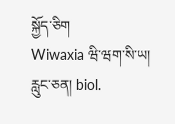སྐྱོད་ཅིག
Wiwaxia ཝི་ཝག་སི་ཡ། རླུང་ཅན། biol.